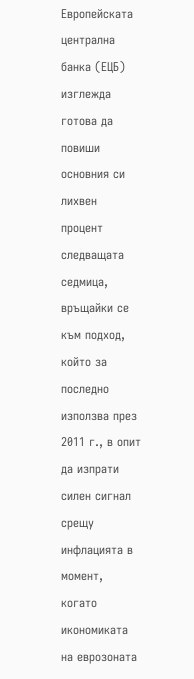Европейската централна банка (ЕЦБ) изглежда готова да повиши основния си лихвен процент следващата седмица, връщайки се към подход, който за последно използва през 2011 г., в опит да изпрати силен сигнал срещу инфлацията в момент, когато икономиката на еврозоната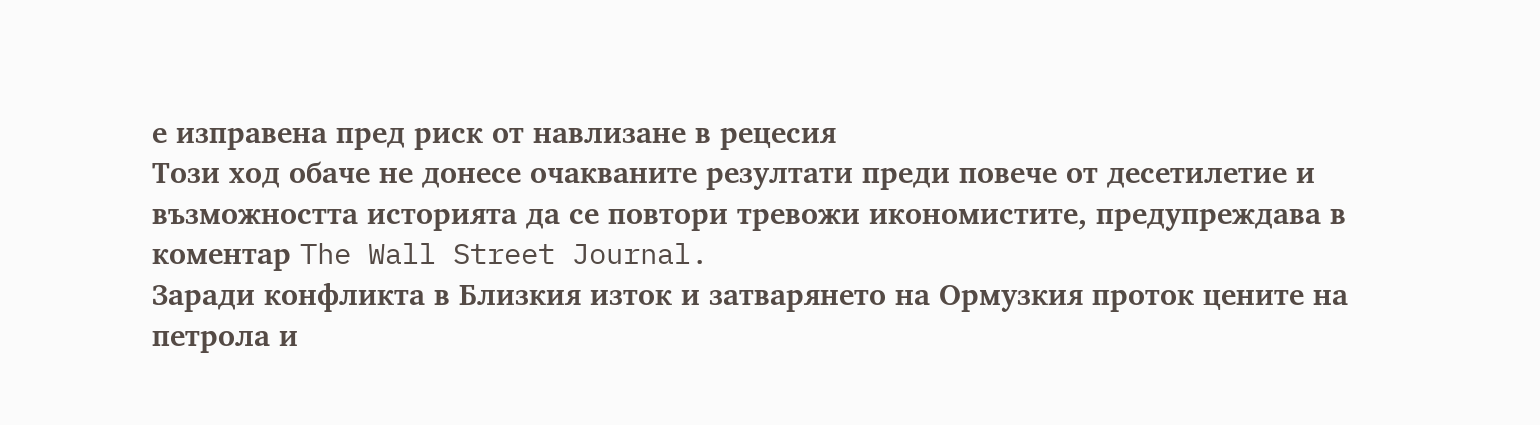е изправена пред риск от навлизане в рецесия
Този ход обаче не донесе очакваните резултати преди повече от десетилетие и възможността историята да се повтори тревожи икономистите, предупреждава в коментар The Wall Street Journal.
Заради конфликта в Близкия изток и затварянето на Ормузкия проток цените на петрола и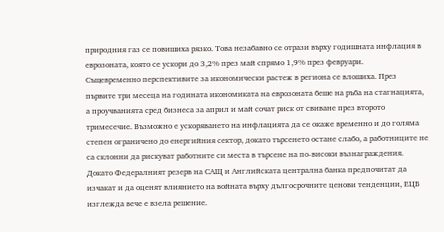природния газ се повишиха рязко. Това незабавно се отрази върху годишната инфлация в еврозоната, която се ускори до 3,2% през май спрямо 1,9% през февруари.
Същевременно перспективите за икономически растеж в региона се влошиха. През първите три месеца на годината икономиката на еврозоната беше на ръба на стагнацията, а проучванията сред бизнеса за април и май сочат риск от свиване през второто тримесечие. Възможно е ускоряването на инфлацията да се окаже временно и до голяма степен ограничено до енергийния сектор, докато търсенето остане слабо, а работниците не са склонни да рискуват работните си места в търсене на по-високи възнаграждения.
Докато Федералният резерв на САЩ и Английската централна банка предпочитат да изчакат и да оценят влиянието на войната върху дългосрочните ценови тенденции, ЕЦБ изглежда вече е взела решение.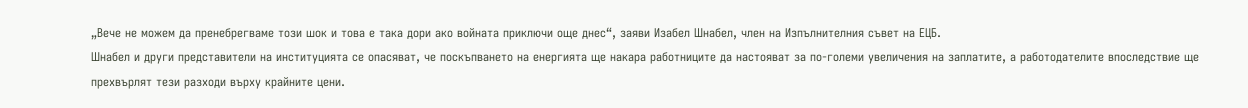„Вече не можем да пренебрегваме този шок и това е така дори ако войната приключи още днес“, заяви Изабел Шнабел, член на Изпълнителния съвет на ЕЦБ.
Шнабел и други представители на институцията се опасяват, че поскъпването на енергията ще накара работниците да настояват за по-големи увеличения на заплатите, а работодателите впоследствие ще прехвърлят тези разходи върху крайните цени.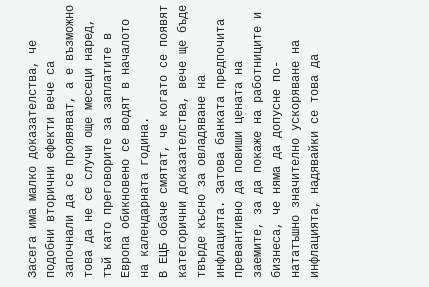Засега има малко доказателства, че подобни вторични ефекти вече са започнали да се проявяват, а е възможно това да не се случи още месеци наред, тъй като преговорите за заплатите в Европа обикновено се водят в началото на календарната година.
В ЕЦБ обаче смятат, че когато се появят категорични доказателства, вече ще бъде твърде късно за овладяване на инфлацията. Затова банката предпочита превантивно да повиши цената на заемите, за да покаже на работниците и бизнеса, че няма да допусне по-нататъшно значително ускоряване на инфлацията, надявайки се това да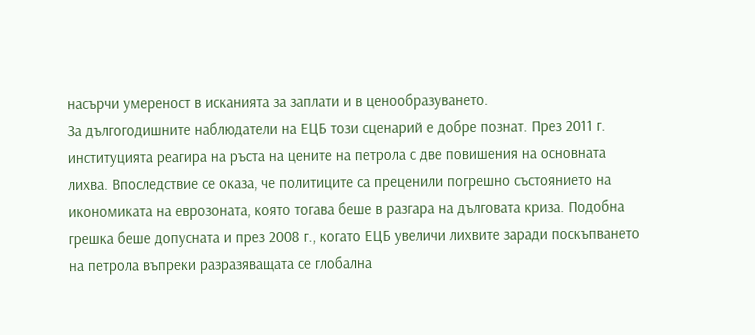насърчи умереност в исканията за заплати и в ценообразуването.
За дългогодишните наблюдатели на ЕЦБ този сценарий е добре познат. През 2011 г. институцията реагира на ръста на цените на петрола с две повишения на основната лихва. Впоследствие се оказа, че политиците са преценили погрешно състоянието на икономиката на еврозоната, която тогава беше в разгара на дълговата криза. Подобна грешка беше допусната и през 2008 г., когато ЕЦБ увеличи лихвите заради поскъпването на петрола въпреки разразяващата се глобална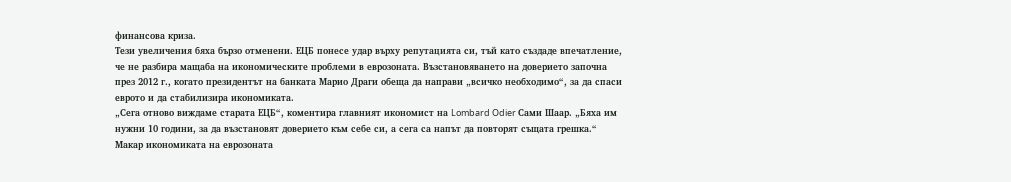финансова криза.
Тези увеличения бяха бързо отменени. ЕЦБ понесе удар върху репутацията си, тъй като създаде впечатление, че не разбира мащаба на икономическите проблеми в еврозоната. Възстановяването на доверието започна през 2012 г., когато президентът на банката Марио Драги обеща да направи „всичко необходимо“, за да спаси еврото и да стабилизира икономиката.
„Сега отново виждаме старата ЕЦБ“, коментира главният икономист на Lombard Odier Сами Шаар. „Бяха им нужни 10 години, за да възстановят доверието към себе си, а сега са напът да повторят същата грешка.“
Макар икономиката на еврозоната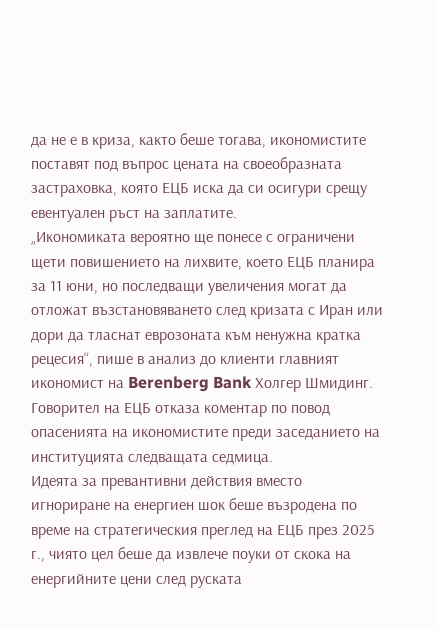да не е в криза, както беше тогава, икономистите поставят под въпрос цената на своеобразната застраховка, която ЕЦБ иска да си осигури срещу евентуален ръст на заплатите.
„Икономиката вероятно ще понесе с ограничени щети повишението на лихвите, което ЕЦБ планира за 11 юни, но последващи увеличения могат да отложат възстановяването след кризата с Иран или дори да тласнат еврозоната към ненужна кратка рецесия“, пише в анализ до клиенти главният икономист на Berenberg Bank Холгер Шмидинг.
Говорител на ЕЦБ отказа коментар по повод опасенията на икономистите преди заседанието на институцията следващата седмица.
Идеята за превантивни действия вместо игнориране на енергиен шок беше възродена по време на стратегическия преглед на ЕЦБ през 2025 г., чиято цел беше да извлече поуки от скока на енергийните цени след руската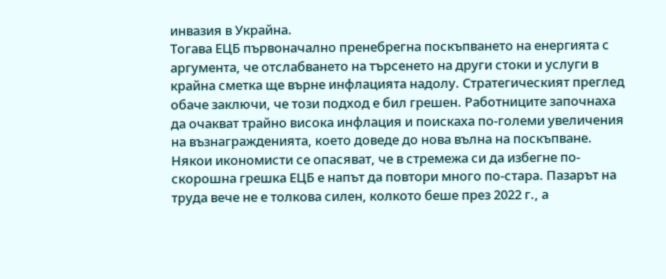инвазия в Украйна.
Тогава ЕЦБ първоначално пренебрегна поскъпването на енергията с аргумента, че отслабването на търсенето на други стоки и услуги в крайна сметка ще върне инфлацията надолу. Стратегическият преглед обаче заключи, че този подход е бил грешен. Работниците започнаха да очакват трайно висока инфлация и поискаха по-големи увеличения на възнагражденията, което доведе до нова вълна на поскъпване.
Някои икономисти се опасяват, че в стремежа си да избегне по-скорошна грешка ЕЦБ е напът да повтори много по-стара. Пазарът на труда вече не е толкова силен, колкото беше през 2022 г., а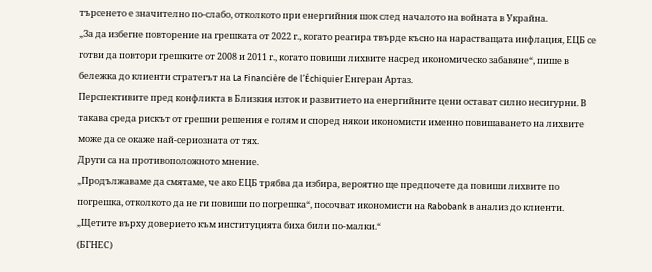търсенето е значително по-слабо, отколкото при енергийния шок след началото на войната в Украйна.
„За да избегне повторение на грешката от 2022 г., когато реагира твърде късно на нарастващата инфлация, ЕЦБ се готви да повтори грешките от 2008 и 2011 г., когато повиши лихвите насред икономическо забавяне“, пише в бележка до клиенти стратегът на La Financière de l’Échiquier Енгеран Артаз.
Перспективите пред конфликта в Близкия изток и развитието на енергийните цени остават силно несигурни. В такава среда рискът от грешни решения е голям и според някои икономисти именно повишаването на лихвите може да се окаже най-сериозната от тях.
Други са на противоположното мнение.
„Продължаваме да смятаме, че ако ЕЦБ трябва да избира, вероятно ще предпочете да повиши лихвите по погрешка, отколкото да не ги повиши по погрешка“, посочват икономисти на Rabobank в анализ до клиенти. „Щетите върху доверието към институцията биха били по-малки.“
(БГНЕС)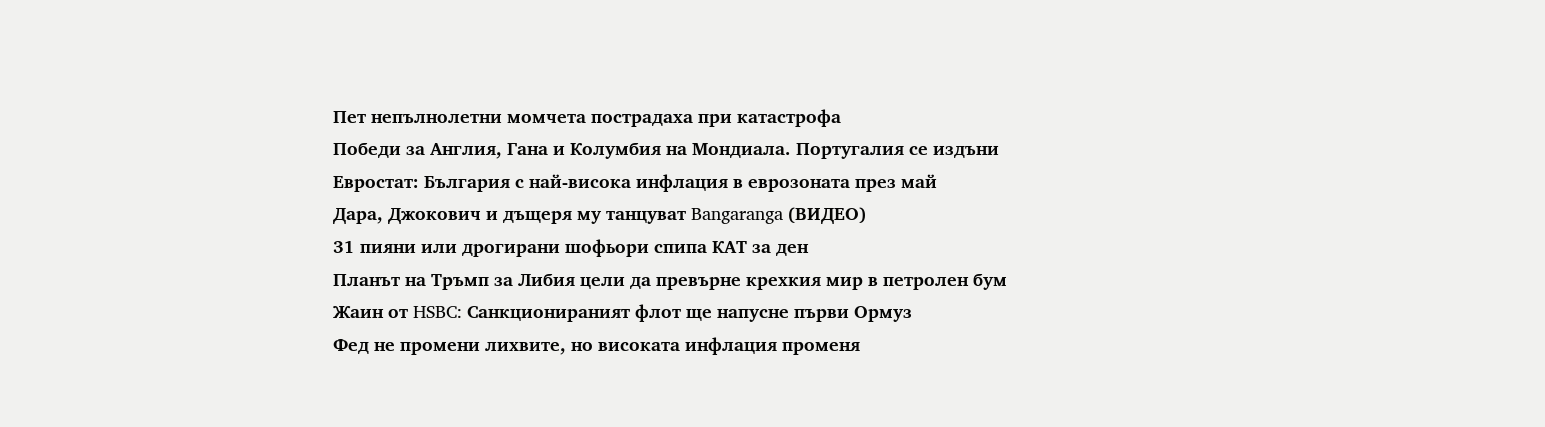Пет непълнолетни момчета пострадаха при катастрофа
Победи за Англия, Гана и Колумбия на Мондиала. Португалия се издъни
Евростат: България с най-висока инфлация в еврозоната през май
Дара, Джокович и дъщеря му танцуват Bangaranga (ВИДЕО)
31 пияни или дрогирани шофьори спипа КАТ за ден
Планът на Тръмп за Либия цели да превърне крехкия мир в петролен бум
Жаин от HSBC: Санкционираният флот ще напусне първи Ормуз
Фед не промени лихвите, но високата инфлация променя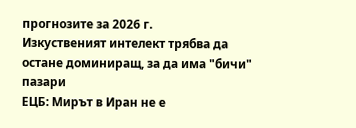прогнозите за 2026 г.
Изкуственият интелект трябва да остане доминиращ, за да има "бичи" пазари
ЕЦБ: Мирът в Иран не е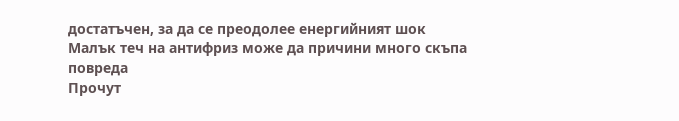достатъчен, за да се преодолее енергийният шок
Малък теч на антифриз може да причини много скъпа повреда
Прочут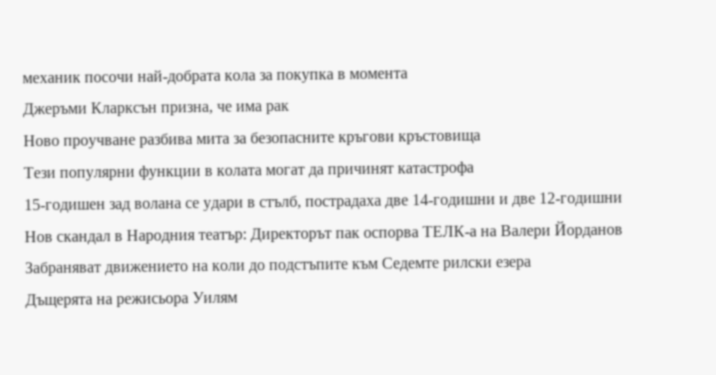механик посочи най-добрата кола за покупка в момента
Джеръми Кларксън призна, че има рак
Ново проучване разбива мита за безопасните кръгови кръстовища
Тези популярни функции в колата могат да причинят катастрофа
15-годишен зад волана се удари в стълб, пострадаха две 14-годишни и две 12-годишни
Нов скандал в Народния театър: Директорът пак оспорва ТЕЛК-а на Валери Йорданов
Забраняват движението на коли до подстъпите към Седемте рилски езера
Дъщерята на режисьора Уилям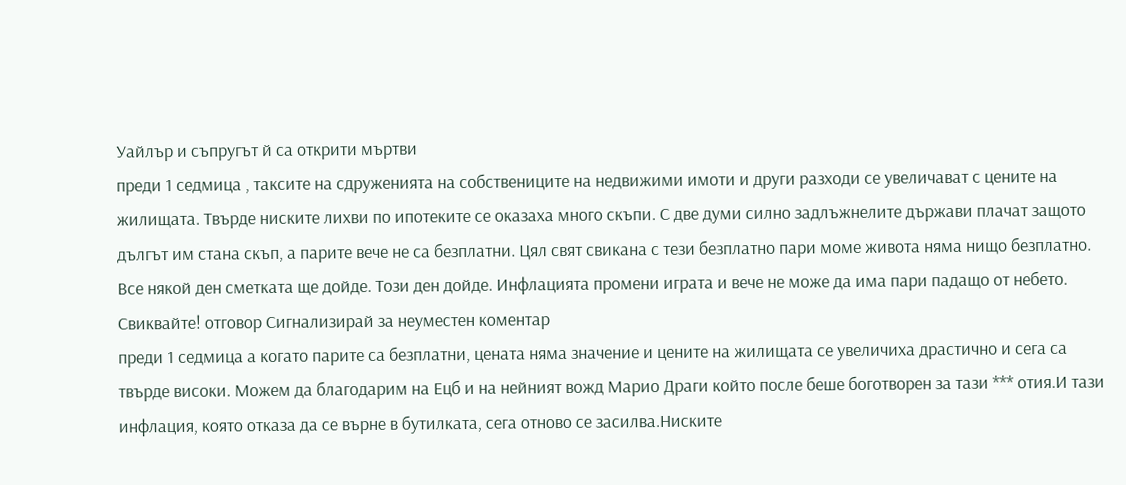Уайлър и съпругът й са открити мъртви
преди 1 седмица , таксите на сдруженията на собствениците на недвижими имоти и други разходи се увеличават с цените на жилищата. Твърде ниските лихви по ипотеките се оказаха много скъпи. С две думи силно задлъжнелите държави плачат защото дългът им стана скъп, а парите вече не са безплатни. Цял свят свикана с тези безплатно пари моме живота няма нищо безплатно. Все някой ден сметката ще дойде. Този ден дойде. Инфлацията промени играта и вече не може да има пари падащо от небето. Свиквайте! отговор Сигнализирай за неуместен коментар
преди 1 седмица а когато парите са безплатни, цената няма значение и цените на жилищата се увеличиха драстично и сега са твърде високи. Можем да благодарим на Ецб и на нейният вожд Марио Драги който после беше боготворен за тази *** отия.И тази инфлация, която отказа да се върне в бутилката, сега отново се засилва.Ниските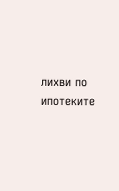лихви по ипотеките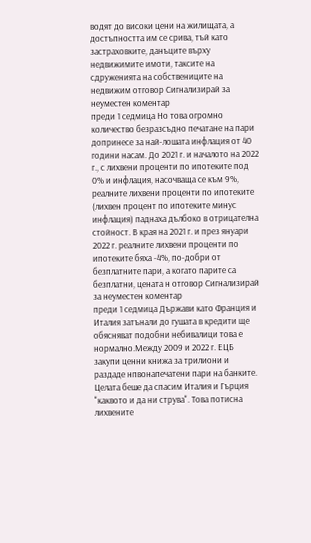водят до високи цени на жилищата, а достъпността им се срива, тъй като застраховките, данъците върху недвижимите имоти, таксите на сдруженията на собствениците на недвижим отговор Сигнализирай за неуместен коментар
преди 1 седмица Но това огромно количество безразсъдно печатане на пари допринесе за най-лошата инфлация от 40 години насам. До 2021 г. и началото на 2022 г., с лихвени проценти по ипотеките под 0% и инфлация, насочваща се към 9%, реалните лихвени проценти по ипотеките (лихвен процент по ипотеките минус инфлация) паднаха дълбоко в отрицателна стойност. В края на 2021 г. и през януари 2022 г. реалните лихвени проценти по ипотеките бяха -4%, по-добри от безплатните пари, а когато парите са безплатни, цената н отговор Сигнализирай за неуместен коментар
преди 1 седмица Държави като Франция и Италия затънали до гушата в кредити ще обясняват подобни небивалици това е нормално.Между 2009 и 2022 г. ЕЦБ закупи ценни книжа за трилиони и раздаде нпвонапечатени пари на банките. Целата беше да спасим Италия и Гърция "каквото и да ни струва". Това потисна лихвените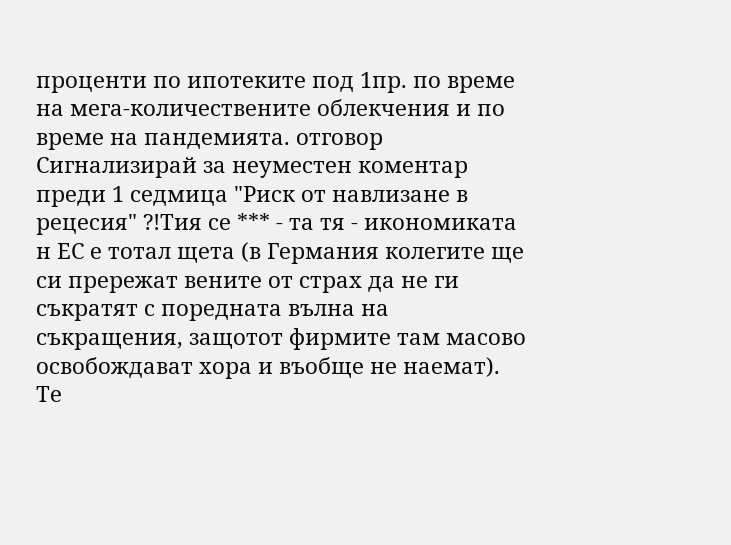проценти по ипотеките под 1пр. по време на мега-количествените облекчения и по време на пандемията. отговор Сигнализирай за неуместен коментар
преди 1 седмица "Риск от навлизане в рецесия" ?!Тия се *** - та тя - икономиката н ЕС е тотал щета (в Германия колегите ще си прережат вените от страх да не ги съкратят с поредната вълна на съкращения, защотот фирмите там масово освобождават хора и въобще не наемат). Те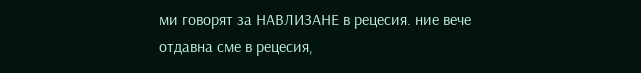ми говорят за НАВЛИЗАНЕ в рецесия. ние вече отдавна сме в рецесия,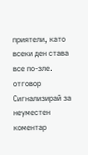приятели, като всеки ден става все по-зле. отговор Сигнализирай за неуместен коментар